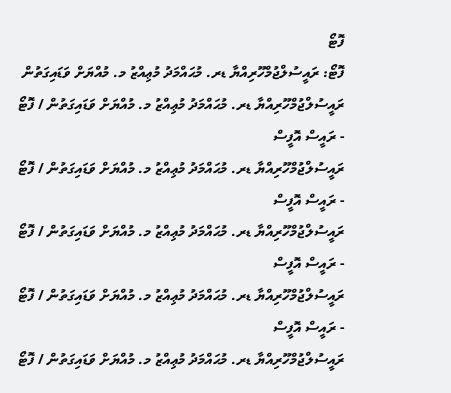ފޮޓޯ
ފޮޓޯ: ރައީސުލްޖުމްހޫރިއްޔާ ޑރ. މުޙައްމަދު މުޢިއްޒު މ. މުއްޔަށް ވަޑައިގަތުން
ރައީސުލްޖުމްހޫރިއްޔާ ޑރ. މުޙައްމަދު މުޢިއްޒު މ. މުއްޔަށް ވަޑައިގަތުން / ފޮޓޯ - ރައީސް އޮފީސް
ރައީސުލްޖުމްހޫރިއްޔާ ޑރ. މުޙައްމަދު މުޢިއްޒު މ. މުއްޔަށް ވަޑައިގަތުން / ފޮޓޯ - ރައީސް އޮފީސް
ރައީސުލްޖުމްހޫރިއްޔާ ޑރ. މުޙައްމަދު މުޢިއްޒު މ. މުއްޔަށް ވަޑައިގަތުން / ފޮޓޯ - ރައީސް އޮފީސް
ރައީސުލްޖުމްހޫރިއްޔާ ޑރ. މުޙައްމަދު މުޢިއްޒު މ. މުއްޔަށް ވަޑައިގަތުން / ފޮޓޯ - ރައީސް އޮފީސް
ރައީސުލްޖުމްހޫރިއްޔާ ޑރ. މުޙައްމަދު މުޢިއްޒު މ. މުއްޔަށް ވަޑައިގަތުން / ފޮޓޯ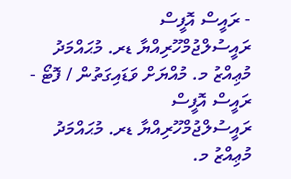- ރައީސް އޮފީސް
ރައީސުލްޖުމްހޫރިއްޔާ ޑރ. މުޙައްމަދު މުޢިއްޒު މ. މުއްޔަށް ވަޑައިގަތުން / ފޮޓޯ - ރައީސް އޮފީސް
ރައީސުލްޖުމްހޫރިއްޔާ ޑރ. މުޙައްމަދު މުޢިއްޒު މ.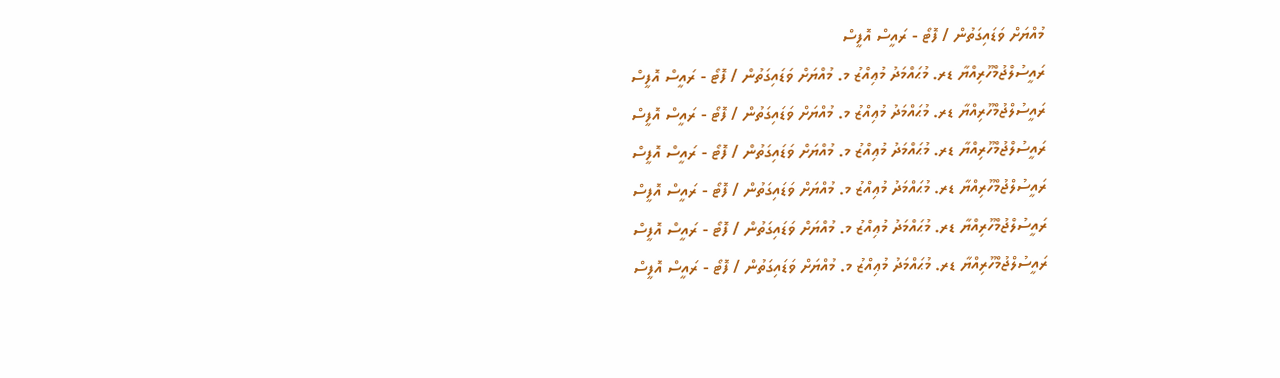މުއްޔަށް ވަޑައިގަތުން / ފޮޓޯ - ރައީސް އޮފީސް
ރައީސުލްޖުމްހޫރިއްޔާ ޑރ. މުޙައްމަދު މުޢިއްޒު މ. މުއްޔަށް ވަޑައިގަތުން / ފޮޓޯ - ރައީސް އޮފީސް
ރައީސުލްޖުމްހޫރިއްޔާ ޑރ. މުޙައްމަދު މުޢިއްޒު މ. މުއްޔަށް ވަޑައިގަތުން / ފޮޓޯ - ރައީސް އޮފީސް
ރައީސުލްޖުމްހޫރިއްޔާ ޑރ. މުޙައްމަދު މުޢިއްޒު މ. މުއްޔަށް ވަޑައިގަތުން / ފޮޓޯ - ރައީސް އޮފީސް
ރައީސުލްޖުމްހޫރިއްޔާ ޑރ. މުޙައްމަދު މުޢިއްޒު މ. މުއްޔަށް ވަޑައިގަތުން / ފޮޓޯ - ރައީސް އޮފީސް
ރައީސުލްޖުމްހޫރިއްޔާ ޑރ. މުޙައްމަދު މުޢިއްޒު މ. މުއްޔަށް ވަޑައިގަތުން / ފޮޓޯ - ރައީސް އޮފީސް
ރައީސުލްޖުމްހޫރިއްޔާ ޑރ. މުޙައްމަދު މުޢިއްޒު މ. މުއްޔަށް ވަޑައިގަތުން / ފޮޓޯ - ރައީސް އޮފީސް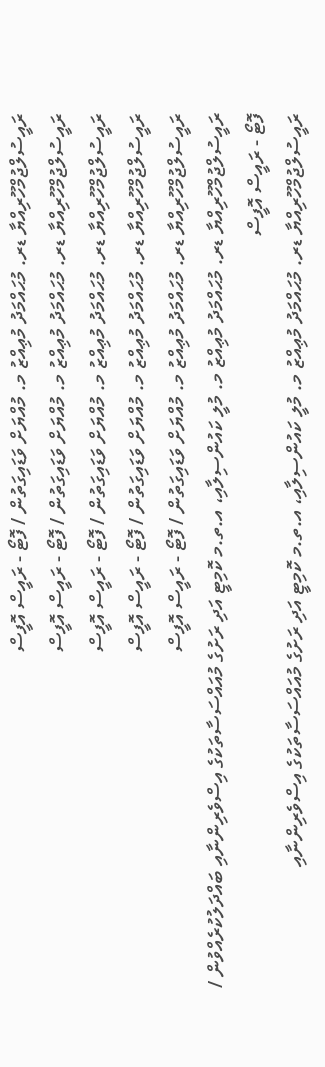ރައީސުލްޖުމްހޫރިއްޔާ ޑރ. މުޙައްމަދު މުޢިއްޒު މ. މުއްޔަށް ވަޑައިގަތުން / ފޮޓޯ - ރައީސް އޮފީސް
ރައީސުލްޖުމްހޫރިއްޔާ ޑރ. މުޙައްމަދު މުޢިއްޒު މ. މުއްޔަށް ވަޑައިގަތުން / ފޮޓޯ - ރައީސް އޮފީސް
ރައީސުލްޖުމްހޫރިއްޔާ ޑރ. މުޙައްމަދު މުޢިއްޒު މ. މުއްޔަށް ވަޑައިގަތުން / ފޮޓޯ - ރައީސް އޮފީސް
ރައީސުލްޖުމްހޫރިއްޔާ ޑރ. މުޙައްމަދު މުޢިއްޒު މ. މުއްޔަށް ވަޑައިގަތުން / ފޮޓޯ - ރައީސް އޮފީސް
ރައީސުލްޖުމްހޫރިއްޔާ ޑރ. މުޙައްމަދު މުޢިއްޒު މ. މުއްޔަށް ވަޑައިގަތުން / ފޮޓޯ - ރައީސް އޮފީސް
ރައީސުލްޖުމްހޫރިއްޔާ ޑރ. މުޙައްމަދު މުޢިއްޒު މ. މުލީ ކައުންސިލާއި، އ.ތ.މ ކޮމިޓީ އަދި ރަށުގެ މުއައްސަސާތަކުގެ އިސްވެރިންނާއި ބައްދަލުކުރެއްވުން / ފޮޓޯ - ރައީސް އޮފީސް
ރައީސުލްޖުމްހޫރިއްޔާ ޑރ. މުޙައްމަދު މުޢިއްޒު މ. މުލީ ކައުންސިލާއި، އ.ތ.މ ކޮމިޓީ އަދި ރަށުގެ މުއައްސަސާތަކުގެ އިސްވެރިންނާއި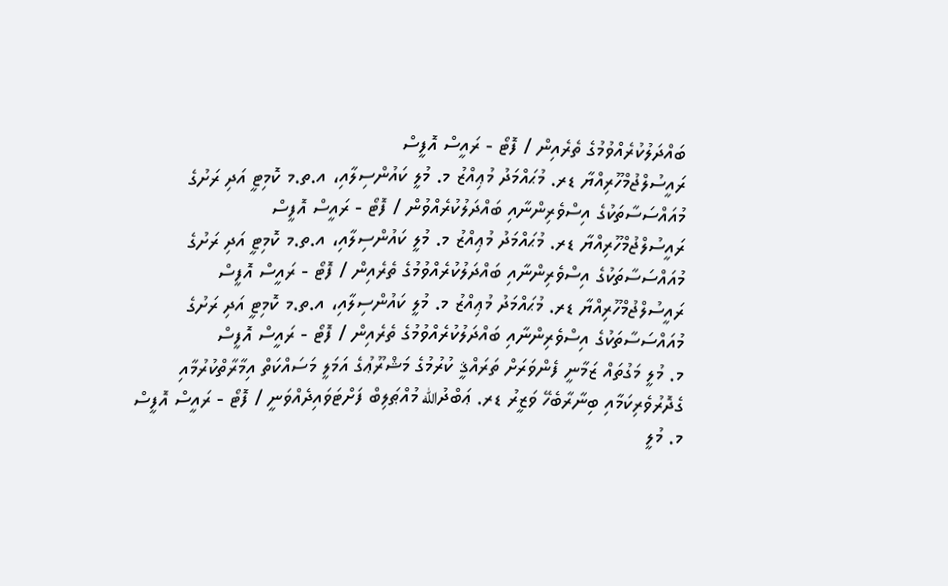ބައްދަލުކުރެއްވުމުގެ ތެރެއިން / ފޮޓޯ - ރައީސް އޮފީސް
ރައީސުލްޖުމްހޫރިއްޔާ ޑރ. މުޙައްމަދު މުޢިއްޒު މ. މުލީ ކައުންސިލާއި، އ.ތ.މ ކޮމިޓީ އަދި ރަށުގެ މުއައްސަސާތަކުގެ އިސްވެރިންނާއި ބައްދަލުކުރެއްވުން / ފޮޓޯ - ރައީސް އޮފީސް
ރައީސުލްޖުމްހޫރިއްޔާ ޑރ. މުޙައްމަދު މުޢިއްޒު މ. މުލީ ކައުންސިލާއި، އ.ތ.މ ކޮމިޓީ އަދި ރަށުގެ މުއައްސަސާތަކުގެ އިސްވެރިންނާއި ބައްދަލުކުރެއްވުމުގެ ތެރެއިން / ފޮޓޯ - ރައީސް އޮފީސް
ރައީސުލްޖުމްހޫރިއްޔާ ޑރ. މުޙައްމަދު މުޢިއްޒު މ. މުލީ ކައުންސިލާއި، އ.ތ.މ ކޮމިޓީ އަދި ރަށުގެ މުއައްސަސާތަކުގެ އިސްވެރިންނާއި ބައްދަލުކުރެއްވުމުގެ ތެރެއިން / ފޮޓޯ - ރައީސް އޮފީސް
މ. މުލީ މަގުތައް ޒަމާނީ ފެންވަރަށް ތަރައްޤީ ކުރުމުގެ މަޝްރޫޢުގެ އަމަލީ މަސައްކަތް އިމާރާތްކުރުމާއި ގެދޮރުވެރިކަމާއި ބިނާރާބެހޭ ވަޒީރު ޑރ. ޢަބްދުالله މުއްޠަލިބް ފަށްޓަވައިދެއްވަނީ / ފޮޓޯ - ރައީސް އޮފީސް
މ. މުލީ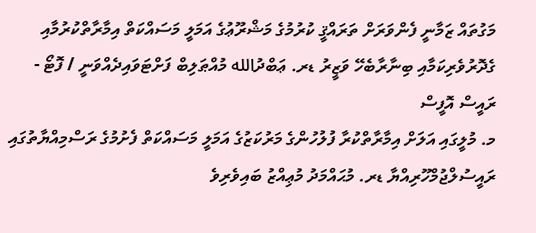މަގުތައް ޒަމާނީ ފެންވަރަށް ތަރައްޤީ ކުރުމުގެ މަޝްރޫޢުގެ އަމަލީ މަސައްކަތް އިމާރާތްކުރުމާއި ގެދޮރުވެރިކަމާއި ބިނާރާބެހޭ ވަޒީރު ޑރ. ޢަބްދުالله މުއްޠަލިބް ފަށްޓަވައިދެއްވަނީ / ފޮޓޯ - ރައީސް އޮފީސް
މ. މުލީގައި އަލަށް އިމާރާތްކުރާ ފުލުހުންގެ މަރުކަޒުގެ އަމަލީ މަސައްކަތް ފެށުމުގެ ރަސްމިއްޔާތުގައި ރައީސުލްޖުމްހޫރިއްޔާ ޑރ. މުޙައްމަދު މުޢިއްޒު ބައިވެރިވެ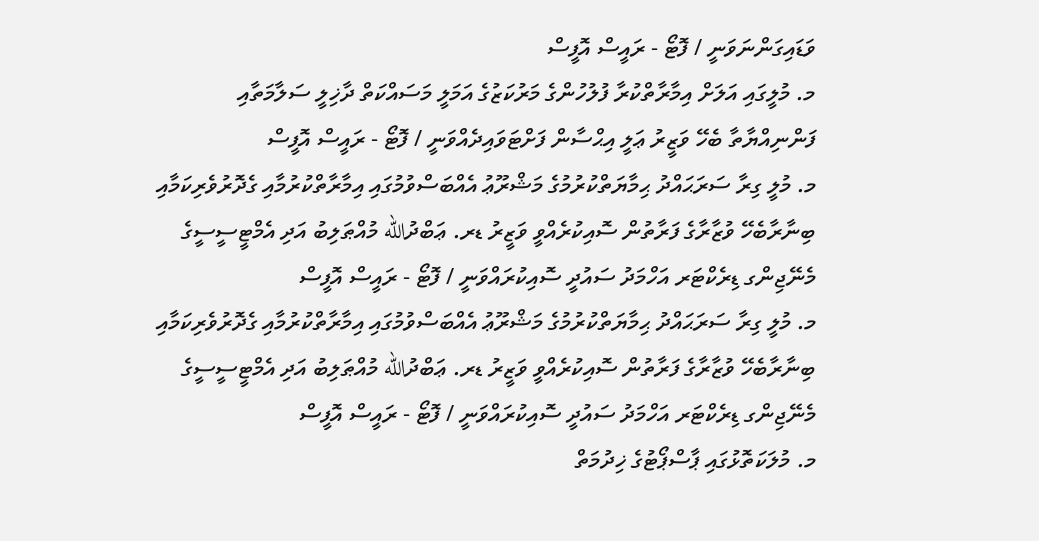ވަޑައިގަންނަވަނީ / ފޮޓޯ - ރައީސް އޮފީސް
މ. މުލީގައި އަލަށް އިމާރާތްކުރާ ފުލުހުންގެ މަރުކަޒުގެ އަމަލީ މަސައްކަތް ދާޚިލީ ސަލާމަތާއި ފަންނިއްޔާތާ ބެހޭ ވަޒީރު ޢަލީ އިޙްސާން ފަށްޓަވައިދެއްވަނީ / ފޮޓޯ - ރައީސް އޮފީސް
މ. މުލީ ގިރާ ސަރަޙައްދު ޙިމާޔަތްކުރުމުގެ މަޝްރޫޢު އެއްބަސްވުމުގައި އިމާރާތްކުރުމާއި ގެދޮރުވެރިކަމާއި ބިނާރާބެހޭ ވުޒާރާގެ ފަރާތުން ސޮއިކުރެއްވީ ވަޒީރު ޑރ. ޢަބްދުالله މުއްޠަލިބު އަދި އެމްޓީސީސީގެ މެނޭޖިންގ ޑިރެކްޓަރ އަހްމަދު ސައުދީ ސޮއިކުރައްވަނީ / ފޮޓޯ - ރައީސް އޮފީސް
މ. މުލީ ގިރާ ސަރަޙައްދު ޙިމާޔަތްކުރުމުގެ މަޝްރޫޢު އެއްބަސްވުމުގައި އިމާރާތްކުރުމާއި ގެދޮރުވެރިކަމާއި ބިނާރާބެހޭ ވުޒާރާގެ ފަރާތުން ސޮއިކުރެއްވީ ވަޒީރު ޑރ. ޢަބްދުالله މުއްޠަލިބު އަދި އެމްޓީސީސީގެ މެނޭޖިންގ ޑިރެކްޓަރ އަހްމަދު ސައުދީ ސޮއިކުރައްވަނީ / ފޮޓޯ - ރައީސް އޮފީސް
މ. މުލަކަތޮޅުގައި ޕާސްޕޯޓުގެ ޚިދުމަތް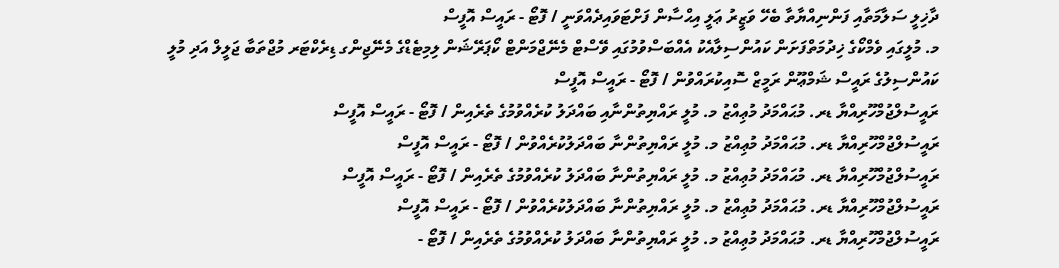ދާޚިލީ ސަލާމަތާއި ފަންނިއްޔާތާ ބެހޭ ވަޒީރު ޢަލީ އިޙްސާން ފަށްޓަވައިދެއްވަނީ / ފޮޓޯ - ރައީސް އޮފީސް
މ. މުލީގައި ވެމްކޯގެ ޚިދުމަތްފަށަން ކައުންސިލާއެކު އެއްބަސްވުމުގައި ވޭސްޓް މެނޭޖްމަންޓް ކޯޕަރޭޝަން ލިމިޓެޑްގެ މެނޭޖިންގ ޑިރެކްޓަރ މުޖްތަބާ ޖަލީލް އަދި މުލީ ކައުންސިލުގެ ރައީސް ޝަމްޢޫން ރަމީޒް ސޮއިކުރައްވުން / ފޮޓޯ - ރައީސް އޮފީސް
ރައީސުލްޖުމްހޫރިއްޔާ ޑރ. މުޙައްމަދު މުޢިއްޒު މ. މުލީ ރައްޔިތުންނާއި ބައްދަލު ކުރެއްވުމުގެ ތެރެއިން / ފޮޓޯ - ރައީސް އޮފީސް
ރައީސުލްޖުމްހޫރިއްޔާ ޑރ. މުޙައްމަދު މުޢިއްޒު މ. މުލީ ރައްޔިތުންނާ ބައްދަލުކުރެއްވުން / ފޮޓޯ - ރައީސް އޮފީސް
ރައީސުލްޖުމްހޫރިއްޔާ ޑރ. މުޙައްމަދު މުޢިއްޒު މ. މުލީ ރައްޔިތުންނާ ބައްދަލު ކުރެއްވުމުގެ ތެރެއިން / ފޮޓޯ - ރައީސް އޮފީސް
ރައީސުލްޖުމްހޫރިއްޔާ ޑރ. މުޙައްމަދު މުޢިއްޒު މ. މުލީ ރައްޔިތުންނާ ބައްދަލުކުރެއްވުން / ފޮޓޯ - ރައީސް އޮފީސް
ރައީސުލްޖުމްހޫރިއްޔާ ޑރ. މުޙައްމަދު މުޢިއްޒު މ. މުލީ ރައްޔިތުންނާ ބައްދަލު ކުރެއްވުމުގެ ތެރެއިން / ފޮޓޯ -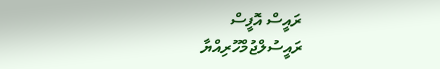ރައީސް އޮފީސް
ރައީސުލްޖުމްހޫރިއްޔާ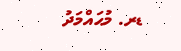ޑރ. މުޙައްމަދު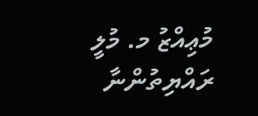މުޢިއްޒު މ. މުލީ ރައްޔިތުންނާ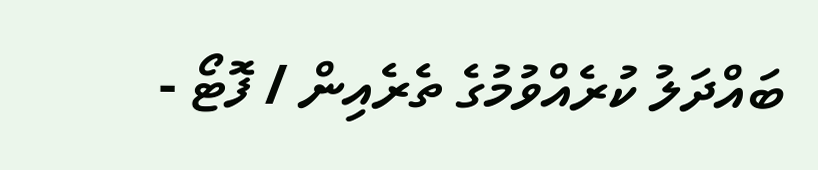ބައްދަލު ކުރެއްވުމުގެ ތެރެއިން / ފޮޓޯ -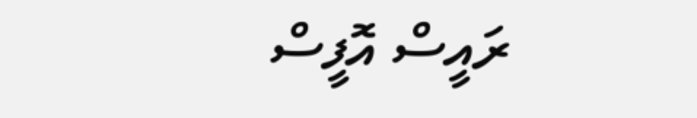ރައީސް އޮފީސް